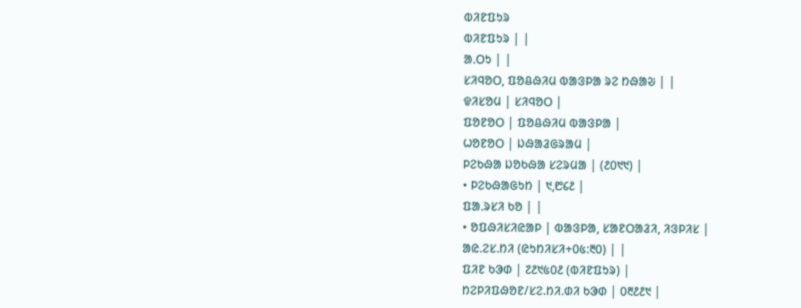ᱵᱤᱱᱯᱩᱨ
ᱵᱤᱱᱯᱩᱨ | |
ᱟᱹᱛᱩ | |
ᱥᱤᱧᱚᱛ, ᱯᱚᱪᱷᱤᱢ ᱵᱟᱝᱞᱟ ᱨᱮ ᱴᱷᱟᱶ | |
ᱫᱤᱥᱚᱢ | ᱥᱤᱧᱚᱛ |
ᱯᱚᱱᱚᱛ | ᱯᱚᱪᱷᱤᱢ ᱵᱟᱝᱞᱟ |
ᱦᱚᱱᱚᱛ | ᱡᱷᱟᱲᱜᱨᱟᱢ |
ᱞᱮᱠᱷᱟ ᱡᱚᱠᱷᱟ ᱥᱮᱨᱢᱟ | (᱒᱐᱑᱑) |
• ᱞᱮᱠᱷᱟᱜᱩᱴ | ᱑,᱘᱔᱒ |
ᱯᱟᱹᱨᱥᱤ ᱠᱚ | |
• ᱚᱯᱷᱤᱥᱤᱭᱟᱞ | ᱵᱟᱝᱞᱟ, ᱥᱟᱱᱛᱟᱲᱤ, ᱤᱝᱞᱤᱥ |
ᱟᱭ.ᱮᱥ.ᱴᱤ (ᱭᱩᱴᱤᱥᱤ+᱐᱕:᱓᱐) | |
ᱯᱤᱱ ᱠᱳᱰ | ᱗᱒᱑᱕᱐᱒ (ᱵᱤᱱᱯᱩᱨ) |
ᱴᱮᱞᱤᱯᱷᱚᱱ/ᱥᱮ.ᱴᱤ.ᱰᱤ ᱠᱳᱰ | ᱐᱓᱒᱒᱑ |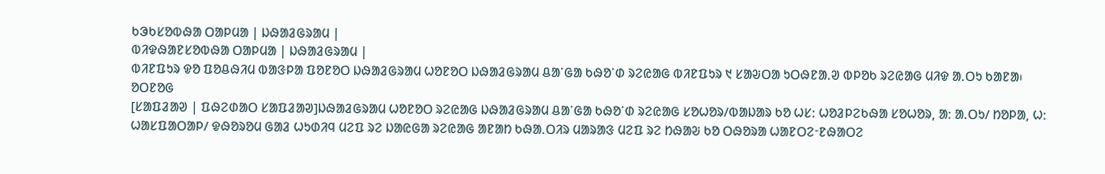ᱠᱳᱠᱥᱚᱵᱷᱟ ᱛᱟᱞᱢᱟ | ᱡᱷᱟᱲᱜᱨᱟᱢ |
ᱵᱤᱫᱷᱟᱱᱥᱚᱵᱷᱟ ᱛᱟᱞᱢᱟ | ᱡᱷᱟᱲᱜᱨᱟᱢ |
ᱵᱤᱱᱯᱩᱨ ᱫᱚ ᱯᱚᱪᱷᱤᱢ ᱵᱟᱝᱞᱟ ᱯᱚᱱᱚᱛ ᱡᱷᱟᱲᱜᱨᱟᱢ ᱦᱚᱱᱚᱛ ᱡᱷᱟᱲᱜᱨᱟᱢ ᱪᱟᱸᱜᱟ ᱠᱷᱚᱸᱰ ᱨᱮᱭᱟᱜ ᱵᱤᱱᱯᱩᱨ ᱑ ᱥᱟᱶᱛᱟ ᱩᱛᱷᱱᱟᱹᱣ ᱵᱞᱚᱠ ᱨᱮᱭᱟᱜ ᱢᱤᱫ ᱟᱹᱛᱩ ᱠᱟᱱᱟ᱾
ᱚᱛᱱᱚᱜ
[ᱥᱟᱯᱲᱟᱣ | ᱯᱷᱮᱰᱟᱛ ᱥᱟᱯᱲᱟᱣ]ᱡᱷᱟᱲᱜᱨᱟᱢ ᱦᱚᱱᱚᱛ ᱨᱮᱭᱟᱜ ᱡᱷᱟᱲᱜᱨᱟᱢ ᱪᱟᱸᱜᱟ ᱠᱷᱚᱸᱰ ᱨᱮᱭᱟᱜ ᱥᱚᱦᱚᱨ/ᱵᱟᱡᱟᱨ ᱠᱚ ᱦᱥ: ᱦᱚᱲᱞᱮᱠᱷᱟ ᱥᱚᱦᱚᱨ, ᱟ: ᱟᱹᱛᱩ/ ᱴᱚᱞᱟ, ᱦ: ᱦᱟᱥᱯᱟᱛᱟᱞ/ ᱫᱷᱚᱨᱚᱢ ᱜᱟᱲ ᱦᱩᱰᱤᱧ ᱢᱮᱯ ᱨᱮ ᱡᱟᱭᱜᱟ ᱨᱮᱭᱟᱜ ᱟᱱᱟᱴ ᱠᱷᱟᱹᱛᱤᱨ ᱢᱟᱨᱟᱝ ᱢᱮᱯ ᱨᱮ ᱴᱷᱟᱶ ᱠᱚ ᱛᱷᱚᱨᱟ ᱦᱟᱱᱛᱮᱼᱱᱷᱟᱛᱮ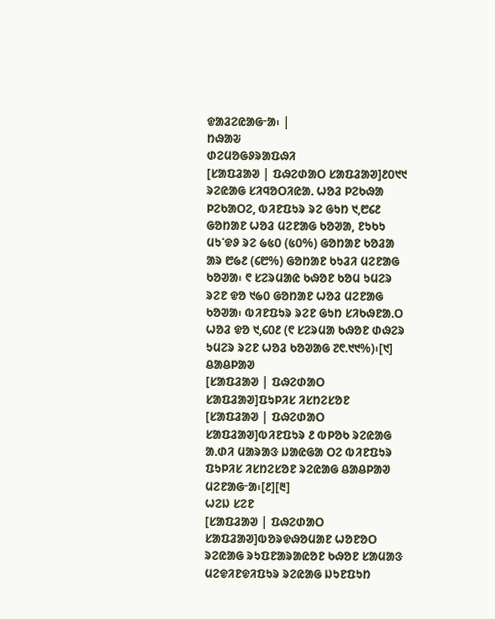ᱫᱟᱲᱮᱭᱟᱜᱼᱟ᱾ |
ᱴᱷᱟᱶ
ᱰᱮᱢᱚᱜᱽᱨᱟᱯᱷᱤ
[ᱥᱟᱯᱲᱟᱣ | ᱯᱷᱮᱰᱟᱛ ᱥᱟᱯᱲᱟᱣ]᱒᱐᱑᱑ ᱨᱮᱭᱟᱜ ᱥᱤᱧᱚᱛᱤᱭᱟᱹ ᱦᱚᱲ ᱞᱮᱠᱷᱟ ᱞᱮᱠᱟᱛᱮ, ᱵᱤᱱᱯᱩᱨ ᱨᱮ ᱜᱩᱴ ᱑,᱘᱔᱒ ᱜᱚᱴᱟᱱ ᱦᱚᱲ ᱢᱮᱱᱟᱜ ᱠᱚᱣᱟ, ᱱᱩᱠᱩ ᱢᱩᱸᱫᱽ ᱨᱮ ᱙᱕᱐ (᱕᱐%) ᱜᱚᱴᱟᱱ ᱠᱚᱲᱟ ᱟᱨ ᱘᱙᱒ (᱔᱘%) ᱜᱚᱴᱟᱱ ᱠᱩᱲᱤ ᱢᱮᱱᱟᱜ ᱠᱚᱣᱟ᱾ ᱖ ᱥᱮᱨᱢᱟᱭ ᱠᱷᱚᱱ ᱠᱚᱢ ᱩᱢᱮᱨ ᱨᱮᱱ ᱫᱚ ᱑᱙᱐ ᱜᱚᱴᱟᱱ ᱦᱚᱲ ᱢᱮᱱᱟᱜ ᱠᱚᱣᱟ᱾ ᱵᱤᱱᱯᱩᱨ ᱨᱮᱱ ᱜᱩᱴ ᱥᱤᱠᱷᱱᱟᱹᱛ ᱦᱚᱲ ᱫᱚ ᱑,᱔᱐᱒ (᱖ ᱥᱮᱨᱢᱟ ᱠᱷᱚᱱ ᱰᱷᱮᱨ ᱩᱢᱮᱨ ᱨᱮᱱ ᱦᱚᱲ ᱠᱚᱣᱟᱜ ᱗᱖.᱑᱑%)᱾[᱑]
ᱪᱟᱪᱞᱟᱣ
[ᱥᱟᱯᱲᱟᱣ | ᱯᱷᱮᱰᱟᱛ ᱥᱟᱯᱲᱟᱣ]ᱯᱩᱞᱤᱥ ᱤᱥᱴᱮᱥᱚᱱ
[ᱥᱟᱯᱲᱟᱣ | ᱯᱷᱮᱰᱟᱛ ᱥᱟᱯᱲᱟᱣ]ᱵᱤᱱᱯᱩᱨ ᱒ ᱵᱞᱚᱠ ᱨᱮᱭᱟᱜ ᱟᱹᱰᱤ ᱢᱟᱨᱟᱝ ᱡᱟᱭᱜᱟ ᱛᱮ ᱵᱤᱱᱯᱩᱨ ᱯᱩᱞᱤᱥ ᱤᱥᱴᱮᱥᱚᱱ ᱨᱮᱭᱟᱜ ᱪᱟᱪᱞᱟᱣ ᱢᱮᱱᱟᱜᱼᱟ᱾[᱒][᱓]
ᱦᱮᱡ ᱥᱮᱱ
[ᱥᱟᱯᱲᱟᱣ | ᱯᱷᱮᱰᱟᱛ ᱥᱟᱯᱲᱟᱣ]ᱵᱚᱨᱫᱷᱚᱢᱟᱱ ᱦᱚᱱᱚᱛ ᱨᱮᱭᱟᱜ ᱨᱩᱯᱱᱟᱨᱟᱭᱚᱱ ᱠᱷᱚᱱ ᱥᱟᱢᱟᱝ ᱢᱮᱫᱤᱱᱫᱤᱯᱩᱨ ᱨᱮᱭᱟᱜ ᱡᱩᱱᱯᱩᱴ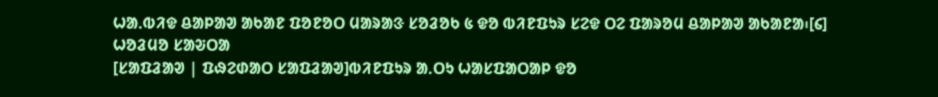ᱦᱟᱹᱵᱤᱫ ᱪᱟᱞᱟᱣ ᱟᱠᱟᱱ ᱯᱚᱱᱚᱛ ᱢᱟᱨᱟᱝ ᱥᱚᱲᱚᱠ ᱕ ᱫᱚ ᱵᱤᱱᱯᱩᱨ ᱥᱮᱫ ᱛᱮ ᱯᱟᱨᱚᱢ ᱪᱟᱞᱟᱣ ᱟᱠᱟᱱᱟ᱾[᱔]
ᱦᱚᱲᱢᱚ ᱥᱟᱶᱛᱟ
[ᱥᱟᱯᱲᱟᱣ | ᱯᱷᱮᱰᱟᱛ ᱥᱟᱯᱲᱟᱣ]ᱵᱤᱱᱯᱩᱨ ᱟᱹᱛᱩ ᱦᱟᱥᱯᱟᱛᱟᱞ ᱫᱚ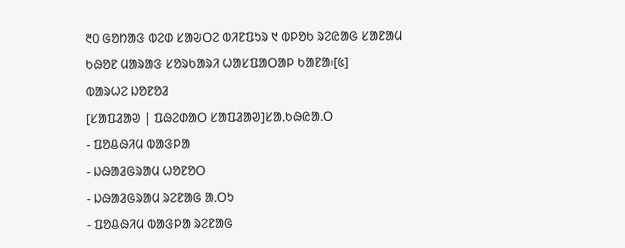᱓᱐ ᱜᱚᱴᱟᱝ ᱵᱮᱰ ᱥᱟᱶᱛᱮ ᱵᱤᱱᱯᱩᱨ ᱑ ᱵᱞᱚᱠ ᱨᱮᱭᱟᱜ ᱥᱟᱱᱟᱢ ᱠᱷᱚᱱ ᱢᱟᱨᱟᱝ ᱥᱚᱨᱠᱟᱨᱤ ᱦᱟᱥᱯᱟᱛᱟᱞ ᱠᱟᱱᱟ᱾[᱕]
ᱵᱟᱨᱦᱮ ᱡᱚᱱᱚᱲ
[ᱥᱟᱯᱲᱟᱣ | ᱯᱷᱮᱰᱟᱛ ᱥᱟᱯᱲᱟᱣ]ᱥᱟᱹᱠᱷᱭᱟᱹᱛ
- ᱯᱚᱪᱷᱤᱢ ᱵᱟᱝᱞᱟ
- ᱡᱷᱟᱲᱜᱨᱟᱢ ᱦᱚᱱᱚᱛ
- ᱡᱷᱟᱲᱜᱨᱟᱢ ᱨᱮᱱᱟᱜ ᱟᱹᱛᱩ
- ᱯᱚᱪᱷᱤᱢ ᱵᱟᱝᱞᱟ ᱨᱮᱱᱟᱜ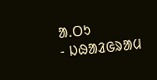ᱟᱹᱛᱩ
- ᱡᱷᱟᱲᱜᱨᱟᱢ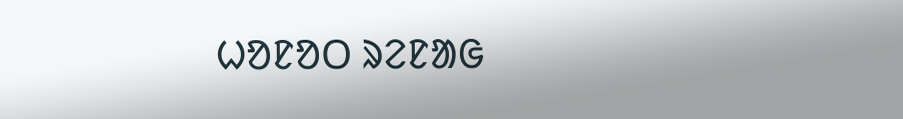ᱦᱚᱱᱚᱛ ᱨᱮᱱᱟᱜ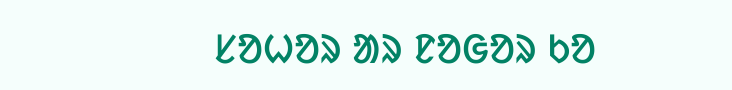ᱥᱚᱦᱚᱨ ᱟᱨ ᱱᱚᱜᱚᱨ ᱠᱚ